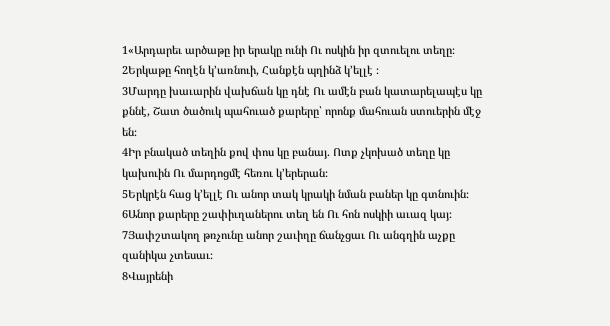1«Արդարեւ արծաթը իր երակը ունի Ու ոսկին իր զտուելու տեղը։
2Երկաթը հողէն կ’առնուի, Հանքէն պղինձ կ’ելլէ ։
3Մարդը խաւարին վախճան կը դնէ Ու ամէն բան կատարելապէս կը քննէ, Շատ ծածուկ պահուած քարերը՝ որոնք մահուան ստուերին մէջ են։
4Իր բնակած տեղին քով փոս կը բանայ. Ոտք չկոխած տեղը կը կախուին Ու մարդոցմէ հեռու կ’երերան։
5Երկրէն հաց կ’ելլէ Ու անոր տակ կրակի նման բաներ կը գտնուին։
6Անոր քարերը շափիւղաներու տեղ են Ու հոն ոսկիի աւազ կայ։
7Յափշտակող թռչունը անոր շաւիղը ճանչցաւ Ու անգղին աչքը զանիկա չտեսաւ։
8Վայրենի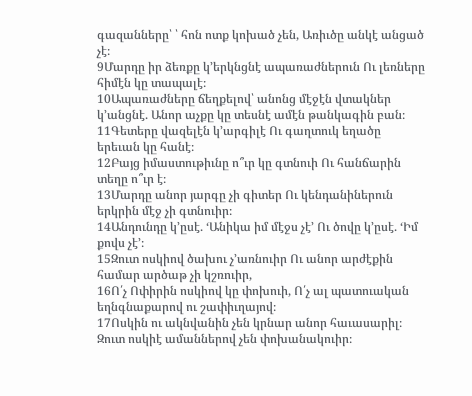գազանները՝ ՝ հոն ոտք կոխած չեն, Առիւծը անկէ անցած չէ։
9Մարդը իր ձեռքը կ’երկնցնէ ապառաժներուն Ու լեռները հիմէն կը տապալէ։
10Ապառաժները ճեղքելով՝ անոնց մէջէն վտակներ կ’անցնէ. Անոր աչքը կը տեսնէ ամէն թանկագին բան։
11Գետերը վազելէն կ’արգիլէ Ու գաղտուկ եղածը երեւան կը հանէ։
12Բայց իմաստութիւնը ո՞ւր կը գտնուի Ու հանճարին տեղը ո՞ւր է։
13Մարդը անոր յարգը չի գիտեր Ու կենդանիներուն երկրին մէջ չի գտնուիր։
14Անդունդը կ’ըսէ. ‘Անիկա իմ մէջս չէ’ Ու ծովը կ’ըսէ. ‘Իմ քովս չէ’։
15Զուտ ոսկիով ծախու չ’առնուիր Ու անոր արժէքին համար արծաթ չի կշռուիր,
16Ո՛չ Ոփիրին ոսկիով կը փոխուի, Ո՛չ ալ պատուական եղնգնաքարով ու շափիւղայով։
17Ոսկին ու ակնվանին չեն կրնար անոր հաւասարիլ։ Զուտ ոսկիէ ամաններով չեն փոխանակուիր։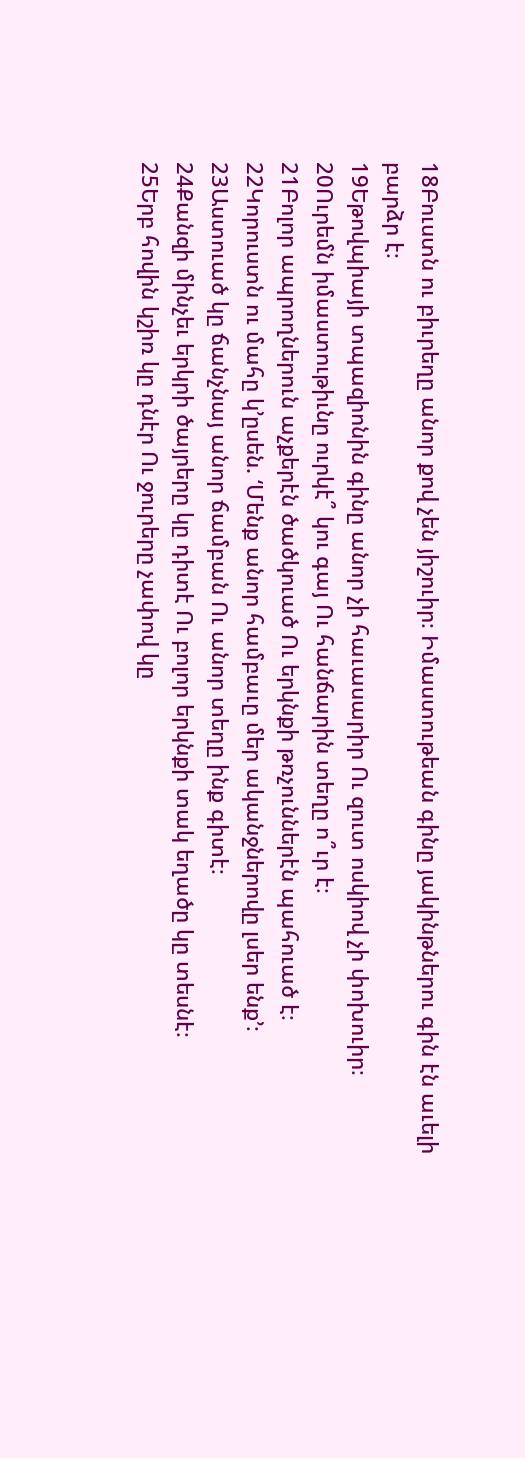18Բուստն ու բիւրեղը անոր քով չեն յիշուիր։ Իմաստութեան գինը յակինթներու գին էն աւելի բարձր է։
19Եթովպիայի տպազիոնին գինը անոր չի հաւասարիր Ու զուտ ոսկիով չի փոխուիր։
20Ուրեմն իմաստութիւնը ուրկէ՞ կու գայ Ու հանճարին տեղը ո՞ւր է։
21Բոլոր ապրողներուն աչքերէն ծածկուած Ու երկնքի թռչուններէն պահուած է։
22Կորուստն ու մահը կ’ըսեն. ‘Մենք անոր համբաւը մեր ականջներովը լսեր ենք’։
23Աստուած կը ճանչնայ անոր ճամբան Ու անոր տեղը ինք գիտէ։
24Քանզի մինչեւ երկրի ծայրերը կը դիտէ Ու բոլոր երկնքի տակ եղածը կը տեսնէ։
25Երբ հովին կշիռ կը դնէր Ու ջուրերը չափով կը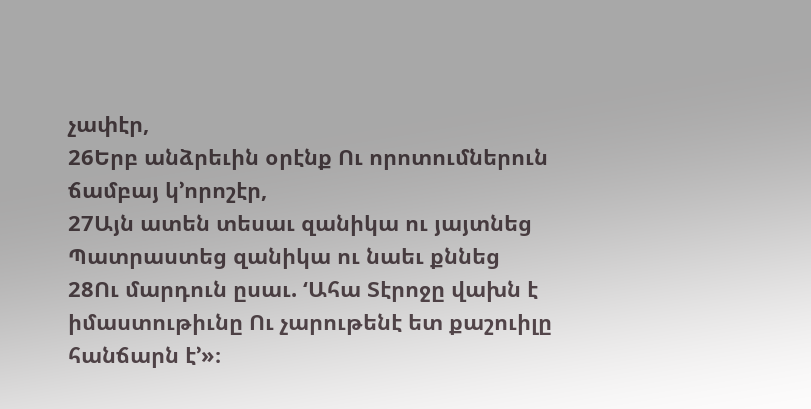չափէր,
26Երբ անձրեւին օրէնք Ու որոտումներուն ճամբայ կ’որոշէր,
27Այն ատեն տեսաւ զանիկա ու յայտնեց Պատրաստեց զանիկա ու նաեւ քննեց
28Ու մարդուն ըսաւ. ‘Ահա Տէրոջը վախն է իմաստութիւնը Ու չարութենէ ետ քաշուիլը հանճարն է’»։